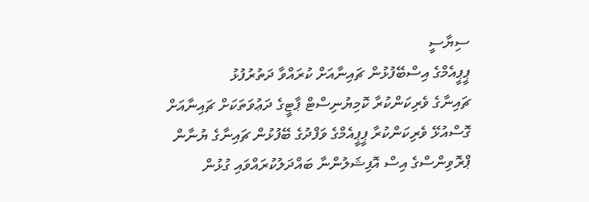ސިޔާސީ
ޕީޕީއެމްގެ އިސްބޭފުޅުން ޗައިނާއަށް ކުރައްވާ ދަތުރުފުޅު
ޗައިނާގެ ވެރިކަންކުރާ ކޮމިޔުނިސްޓް ޕާޓީގެ ދަޢުވަތަކަށް ޗައިނާއަށް ގޮސްއުޅޭ ވެރިކަންކުރާ ޕީޕީއެމްގެ ވަފްދުގެ ބޭފުޅުން ޗައިނާގެ ޔުނާން ޕްރޮވިންސްގެ އިސް އޮފިޝަލުންނާ ބައްދަލުކުރައްވައި ގުޅުން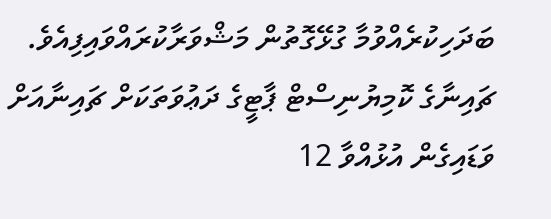ބަދަހިކުރެއްވުމާ ގުޅޭގޮތުން މަޝްވަރާކުރައްވައިފިއެވެ.
ޗައިނާގެ ކޮމިޔުނިސްޓް ޕާޓީގެ ދަޢުވަތަކަށް ޗައިނާއަށް ވަޑައިގެން އުޅުއްވާ 12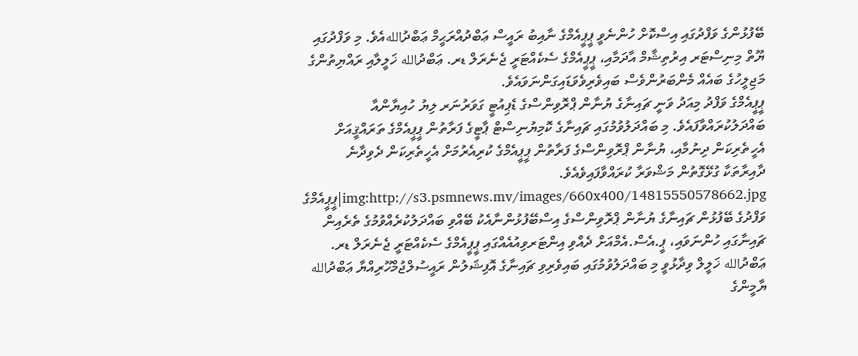ބޭފުޅުންގެ ވަފްދުގައި އިސްކޮށް ހުންނެވީ ޕީޕީއެމްގެ ނާއިބު ރައީސް ޢަބްދުއްރަޙީމް ޢަބްދުاللهއެވެ. މި ވަފްދުގައި ޔޫތް މިނިސްޓަރ އިރުތިޝާމް އާދަމާއި، ޕީޕީއެމްގެ ސެކެއްޓަރީ ޖެނެރަލް ޑރ. ޢަބްދުالله ޚަލީލާއި ރައްޔިތުންގެ މަޖިލީހުގެ ބައެއް މެންބަރުންވެސް ބައިވެރިވެވަޑައިގަންނަވައެވެ.
ޕީޕީއެމްގެ ވަފްދު މިއަދު ވަނީ ޗައިނާގެ ޔުނާން ޕްރޮވިންސްގެ ޑެޕިއުޓީ ގަވަރުނަރ ލިޔު ހުއިޔާންއާ ބައްދަލުކުރައްވާފައެވެ. މި ބައްދަލުވުމުގައި ޗައިނާގެ ކޮމިޔުނިސްޓް ޕާޓީގެ ފަރާތުން ޕީޕީއެމްގެ ތަރައްޤީއަށް އެހީތެރިކަން ދިނުމާއި، ޔުނާން ޕްރޮވިންސްގެ ފަރާތުން ޕީޕީއެމްގެ ކުރިއެރުމަށް އެހީތެރިކަން ދެވިދާނެ ދާއިރާތަކާ ގުޅޭގޮތުން މަޝްވަރާ ކުރައްވާފައިވެއެވެ.
img:http://s3.psmnews.mv/images/660x400/14815550578662.jpg|ޕީޕީއެމްގެ ވަފްދުގެ ބޭފުޅުން ޗައިނާގެ ޔުނާން ޕްރޮވިންސްގެ އިސްބޭފުޅުންނާއެކު ބޭއްވި ބައްދަލުކުރެއްވުމުގެ ތެރެއިން
ޗައިނާގައި ހުންނަވައި، ޕީ.އެސް.އެމްއަށް ދެއްވި އިންޓަރވިއުއެއްގައި ޕީޕީއެމްގެ ސެކެއްޓަރީ ޖެނެރަލް ޑރ. ޢަބްދުالله ޚަލީލް ވިދާޅުވީ މި ބައްދަލުވުމުގައި ބައިވެރިވި ޗައިނާގެ އޮފިޝަލުން ރައީސުލްޖުމްހޫރިއްޔާ ޢަބްދުالله ޔާމީންގެ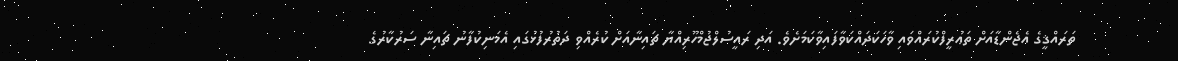ތަރައްޤީގެ އެޖެންޑާއަށް ތަޢުރީފްކުރައްވައި ވާހަކަދައްކަވާފައިވާކަމަށެވެ. އަދި ރައީސުލްޖުމްހޫރިއްޔާ ޗައިނާއަށް ކުރެއްވި ދަތުރުފުޅުގައި އެމަނިކުފާނު ޗައިނާ ސަރުކާރުގެ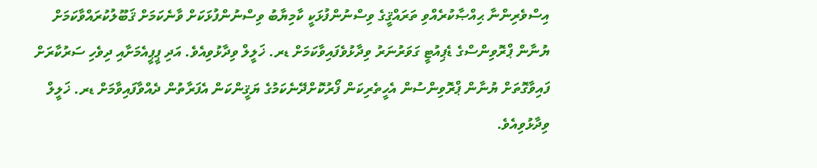އިސްވެރިންނާ ޙިއްޞާކުރެއްވި ތަރައްޤީގެ ވިސްނުންފުޅަކީ ކާމިޔާބު ވިސްނުންފުޅަކަށް ވާނެކަމަށް ޤަބޫލުކުރައްވާކަމަށް ޔުނާން ޕްރޮވިންސްގެ ޑެޕިއުޓީ ގަވަރުނަރު ވިދާޅުވެފައިވާކަމަށް ޑރ. ޚަލީލް ވިދާޅުވިއެވެ. އަދި ޕީޕީއެމަށާއި ދިވެހި ސަރުކާރަށް ފައިވާގޮތަށް ޔުނާން ޕްރޮވިންސުން އެހީތެރިކަން ފޯރުކޮށްދޭނެކަމުގެ ޔަޤީންކަން އެފަރާތުން ދެއްވާފައިވާމަށް ޑރ. ޚަލީލް ވިދާޅުވިއެވެ.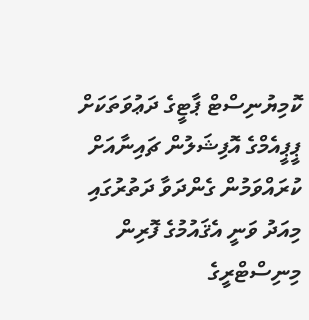ކޮމިޔުނިސްޓް ޕާޓީގެ ދަޢުވަތަކަށް ޕީޕީއެމްގެ އޮފިޝަލުން ޗައިނާއަށް ކުރައްވަމުން ގެންދަވާ ދަތުރުގައި މިއަދު ވަނީ އެޤައުމުގެ ފޮރިން މިނިސްޓްރީގެ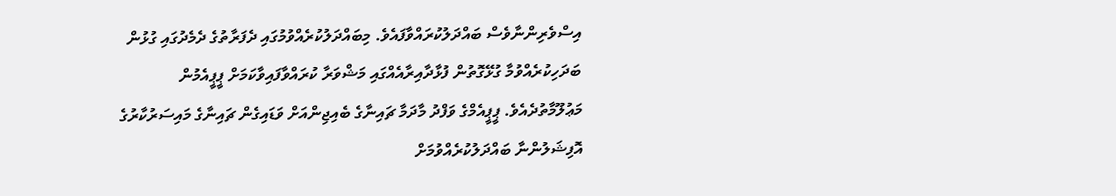އިސްވެރިންނާވެސް ބައްދަލުކުރައްވާފައެވެ. މިބައްދަލުކުރެއްވުމުގައި ދެފަރާތުގެ ދެމެދުގައި ގުޅުން ބަދަހިކުރެއްވުމާ ގުޅޭގޮތުން ފުޅާދާއިރާއެއްގައި މަޝްވަރާ ކުރައްވާފައިވާކަމަށް ޕީޕީއެމުން މަޢުލޫމާތުދެއެވެ. ޕީޕީއެމްގެ ވަފްދު މާދަމާ ޗައިނާގެ ބެއިޖިންއަށް ވަޑައިގެން ޗައިނާގެ މައިސަރުކާރުގެ އޮފިޝަލުންނާ ބައްދަލުކުރެއްވުމަށް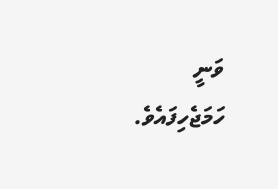ވަނީ ހަމަޖެހިފައެވެ.